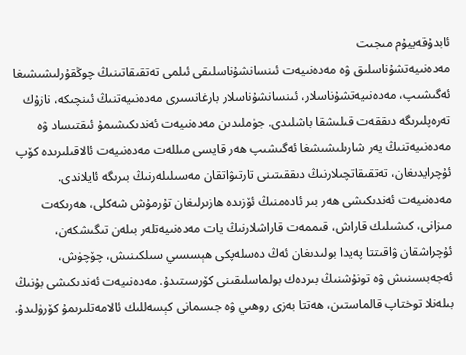ئابدۇقەييۇم مىجىت
مەدەنىيەتشۇناسلىق ۋە مەدەنىيەت ئىنسانشۇناسلىقى ئىلمى تەتقىقاتىنىڭ چوڭقۇرلىشىشىغا ئەگىشىپ، مەدەنىيەتشۇناسلار، ئىنسانشۇناسلار بارغانسىرى مەدەنىيەتنىڭ ئىنچىكە، نازۇك تەرەپلىرىگە دىققەت قىلىشقا باشلىدى. جۈملىدىن مەدەنىيەت ئەندىكىشىمۇ ئىقتىساد ۋە مەدەنىيەتنىڭ يەر شارىلىشىشغا ئەگىشىپ ھەر قايسى مىللەت مەدەنىيەت ئالاقىلىرىدە كۆپ ئۇچرايدىغان، تەتقىقاتچىلارنىڭ دىققىتىنى تارتىۋاتقان مەسىلىلەرنىڭ بىرىگە ئايلاندى. مەدەنىيەت ئەندىكىشى ھەر بىر ئادەمنىڭ ئۆزىدە ھازىرلىغان تۇرمۇش شەكلى، ھەرىكەت مىزانى، كىشىلىك قاراش، قىممەت قاراشلارنىڭ يات مەدەنىيەتلەر بىلەن تىگىشكەن، ئۇچراشقان ۋاقىتتا پەيدا بولىدىغان ئەڭ دەسلەپكى ھېسسىي سىلكىنىش، چۆچۈش، ئەجەبسىنىش ۋە تونۇشنىڭ بىردەك بولماسلىقىنى كۆرسىتىدۇ. مەدەنىيەت ئەندىكىشى بۇنىڭ بىلەنلا توختاپ قالماستىن، ھەتتا بەزى روھىي ۋە جىسمانى كېسەللىك ئالامەتلىرىمۇ كۆرۈلىدۇ.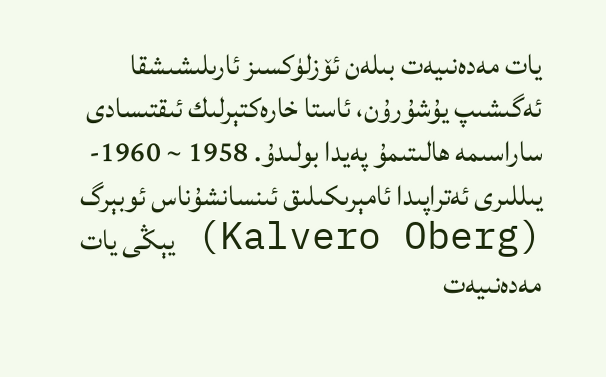يات مەدەنىيەت بىلەن ئۆزلۈكسىز ئارىلىشىشقا ئەگىشىپ يۇشۇرۇن، ئاستا خارەكتېرلىك ئىقتىسادى ساراسىمە ھالىتىمۇ پەيدا بولىدۇ. 1958 ~ 1960- يىللىرى ئەتراپىدا ئامېرىكىلىق ئىنسانشۇناس ئوبېرگ (Kalvero Oberg) يېڭى يات مەدەنىيەت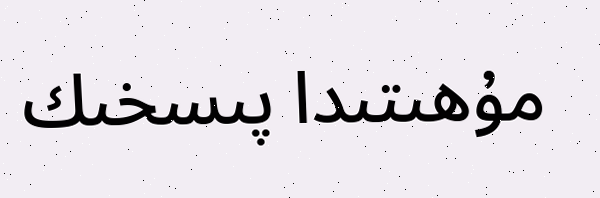مۇھىتىدا پىسخىك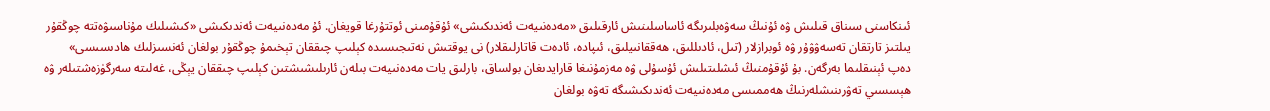ئىنكاسنى سىناق قىلىش ۋە ئۇنىڭ سەۋەبلىرىگە ئاساسلىنىش ئارقىلىق «مەدەنىيەت ئەندىكىشى» ئۇقۇمىنى ئوتتۇرغا قويغان. ئۇ مەدەنىيەت ئەندىكىشى «كىشىلىك مۇناسىۋەتتە چوڭقۇر يىلتىز تارتقان تەسەۋۋۇر ۋە ئوبرازلار (تىل، ئادىللىق، ھەققانىيلىق، ئىپادە، ئادەت قاتارلىقلار) نى يوقتىش نەتىجىسىدە كېلىپ چىققان تېخىمۇ چوڭقۇر بولغان ئەنسىزلىك ھادىسىسى» دەپ ئېنىقلىما بەرگەن. بۇ ئۇقۇمنىڭ ئىشلىتىلىش ئۇسۇلى ۋە مەزمۇنىغا قارايدىغان بولساق، بارلىق يات مەدەنىيەت بىلەن ئارىلىشىشتىن كېلىپ چىققان يېڭى، غەلىتە سەرگۈزەشتىلەر ۋە ھېسسىي تەۋرىنىشلەرنىڭ ھەممىسى مەدەنىيەت ئەندىكىشىگە تەۋە بولغان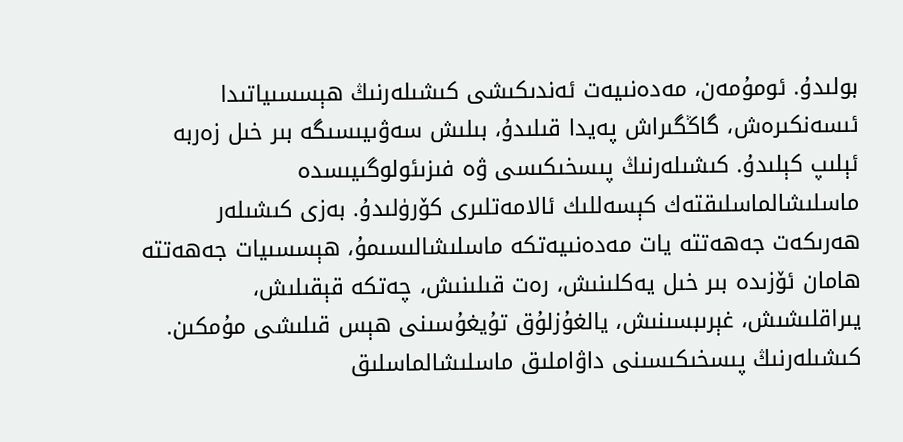بولىدۇ. ئومۇمەن، مەدەنىيەت ئەندىكىشى كىشىلەرنىڭ ھېسسىياتىدا ئىسەنكىرەش، گاڭگىراش پەيدا قىلىدۇ، بىلىش سەۋىيىسىگە بىر خىل زەربە ئېلىپ كېلىدۇ. كىشىلەرنىڭ پىسخىكىسى ۋە فىزىئولوگىيىسدە ماسلىشالماسلىقتەك كېسەللىك ئالامەتلىرى كۆرۈلىدۇ. بەزى كىشىلەر ھەرىكەت جەھەتتە يات مەدەنىيەتكە ماسلىشالىسىمۇ، ھېسسىيات جەھەتتە ھامان ئۆزىدە بىر خىل يەكلىنىش، رەت قىلىنىش، چەتكە قېقىلىش، يىراقلىشىش، غېرىبسىنىش، يالغۇزلۇق تۇيغۇسىنى ھېس قىلىشى مۇمكىن. كىشىلەرنىڭ پىسخىكىسىنى داۋاملىق ماسلىشالماسلىق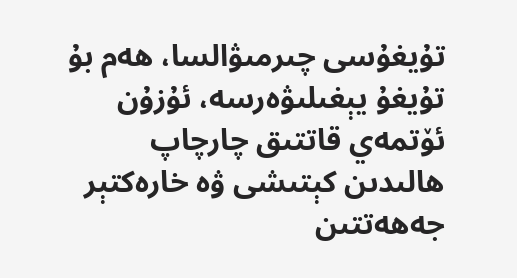تۇيغۇسى چىرمىۋالسا، ھەم بۇ تۇيغۇ يېغىلىۋەرسە، ئۇزۇن ئۆتمەي قاتتىق چارچاپ ھالىدىن كېتىشى ۋە خارەكتېر جەھەتتىن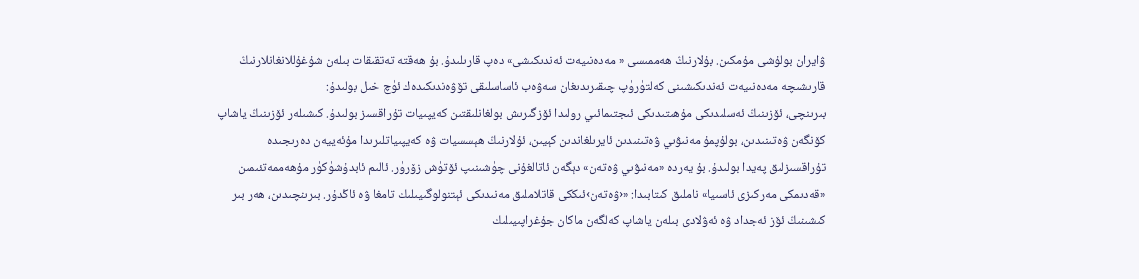ۋايران بولۇشى مۇمكىن. بۇلارنىڭ ھەممىسى « مەدەنىيەت ئەندىكىشى» دەپ قارىلىدۇ. بۇ ھەقتە تەتقىقات بىلەن شۇغۇللانغانلارنىڭ قارىشىچە مەدەنىيەت ئەندىكىشىنى كەلتۈرۈپ چىقىرىدىغان سەۋەب ئاساسلىقى تۆۋەندىكىدەك ئۈچ خىل بولىدۇ:
بىرىنچى، ئۆزىنىڭ ئەسلىدىكى مۇھىتىدىكى ئىجتىمائىي رولىدا ئۆزگىرىش بولغانلىقتىن كەيپىيات تۇراقسىز بولىدۇ. كىشىلەر ئۆزىنىڭ ياشاپ كۆنگەن ۋەتىنىدىن، بولۇپمۇ مەنىۋىي ۋەتىنىدىن ئايرىلغاندىن كېيىن، ئۇلارنىڭ ھېسسيات ۋە كەيپىياتلىرىدا مۇئەييەن دەرىجىدە تۇراقسىزلىق پەيدا بولىدۇ. بۇ يەردە «مەنىۋىي ۋەتەن» دېگەن ئاتالغۇنى چۈشىنىپ ئۆتۈش زۆرۈر. ئالىم ئابدۇشۈكۈر مۇھەممەتئىمىن «قەدىمكى مەركىزى ئاسىيا» ناملىق كىتابىدا: «‹ۋەتەن›ئىككى قاتلاملىق مەنىدىكى ئېتنولوگىيىلىك تامغا ۋە ئاڭدۇر. بىرىنچىدىن، ھەر بىر كىشىنىڭ ئۆز ئەجداد ۋە ئەۋلادى بىلەن ياشاپ كەلگەن ماكان جۇغراپىيىلىك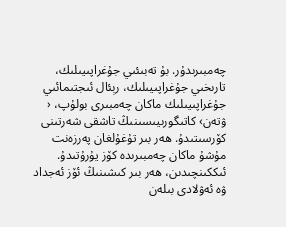چەمبىرىدۇر. بۇ تەبىئىي جۇغراپىيىلىك، تارىخىي جۇغراپىيىلىك، رېئال ئىجتىمائىي جۇغراپىيىلىك ماكان چەمبىرى بولۇپ، ‹ ۋتەن› كاتىگورىيىسىنىڭ تاشقى شەرتىنى كۆرسىتىدۇ. ھەر بىر تۇغۇلغان پەرزەنت مۇشۇ ماكان چەمبىرىدە كۆز يۇرۇتىدۇ. ئىككىنچىدىن، ھەر بىر كىشىنىڭ ئۆز ئەجداد ۋە ئەۋلادى بىلەن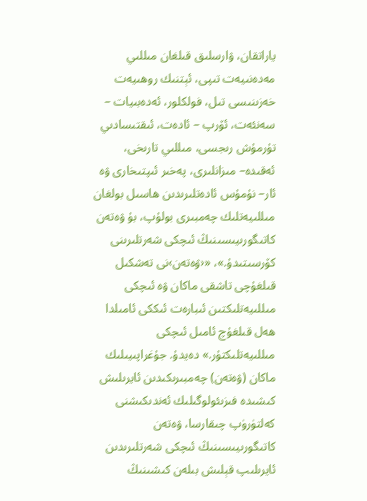ياراتقان، ۋارسلىق قىلغان مىللىي مەدەنىيەت تىپى، ئېتنىك روھىيەت خەزىنىسى تىل، فولكلور، ئەدەبىيات – سەنئەت، ئۆرپ – ئادەت، ئىقتىسادىي تۇرمۇش رىجسى، مىللىي تارىخى، ئەقىدە– مىزانلىرى، پەخىر ئىپتىخارى ۋە ئار– نۇمۇس ئادەتلىرىدىن ھاسىل بولغان مىللىيەتلىك چەمبىرى بولۇپ، بۇ ۋەتەن كاتىگورىيىسىنىڭ ئىچكى شەرتلىرىنى كۆرسىتىدۇ.»، «‹ۋەتەن›نى تەشكىل قىلغۇچى تاشقى ماكان ۋە ئىچكى مىللىيەتلىكتىن ئىبارەت ئىككى ئامىلدا ھەل قىلغۇچ ئامىل ئىچكى مىللىيەتلىكتۇر.» دەيدۇ. جۇغراپىيىلىك ماكان (ۋەتەن) چەمبىرىكىدىن ئايرىلىش كىشىدە فىزىئولوگىلىك ئەندىكىشنى كەلتۈرۈپ چىقارسا، ۋەتەن كاتىگورىيىسىنىڭ ئىچكى شەرتلىرىدىن ئايرىلىپ قېلىش بىلەن كىشىنىڭ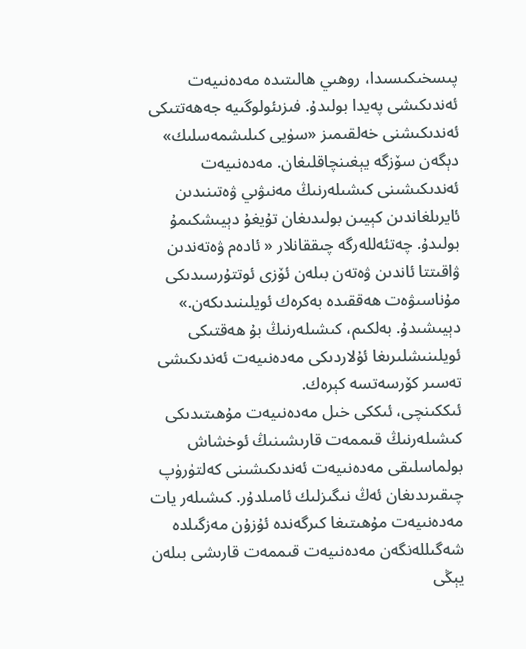پىسخىكىسىدا، روھىي ھالىتىدە مەدەنىيەت ئەندىكىشى پەيدا بولىدۇ. فىزىئولوگىيە جەھەتتىكى ئەندىكىشنى خەلقىمىز «سۈيى كىلىشمەسلىك» دېگەن سۆزگە يېغىنچاقلىغان. مەدەنىيەت ئەندىكىشىنى كىشىلەرنىڭ مەنىۋىي ۋەتىنىدىن ئايرىلغاندىن كېيىن بولىدىغان تۇيغۇ دېيىشكىمۇ بولىدۇ. چەتئەللەرگە چىققانلار « ئادەم ۋەتەندىن ۋاقىتتا ئاندىن ۋەتەن بىلەن ئۆزى ئوتتۇرسىدىكى مۇناسىۋەت ھەققىدە بەكرەك ئويلىنىدىكەن.» دېيىشىدۇ. بەلكىم، كىشىلەرنىڭ بۇ ھەقتىكى ئويلىنىشلىرىغا ئۇلاردىكى مەدەنىيەت ئەندىكىشى تەسىر كۆرسەتسە كېرەك.
ئىككىنچى، ئىككى خىل مەدەنىيەت مۇھىتىدىكى كىشىلەرنىڭ قىممەت قارىشىنىڭ ئوخشاش بولماسلىقى مەدەنىيەت ئەندىكىشىنى كەلتۈرۈپ چىقىرىدىغان ئەڭ نىگىزلىك ئامىلدۇر. كىشىلەر يات مەدەنىيەت مۇھىتىغا كىرگەندە ئۇزۇن مەزگىلدە شەگىللەنگەن مەدەنىيەت قىممەت قارىشى بىلەن يېڭى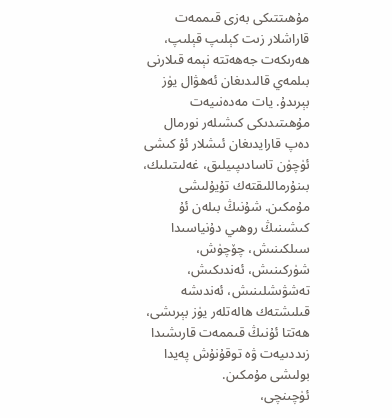مۇھىتتىكى بەزى قىممەت قاراشلار زىت كېلىپ قېلىپ، ھەرىكەت جەھەتتە نېمە قىلارنى بىلمەي قالىدىغان ئەھۋال يۈز بېرىدۇ. يات مەدەنىيەت مۇھىتىدىكى كىشىلەر نورمال دەپ قارايدىغان ئىشلار ئۇ كىشى ئۈچۈن تاسادىپىيلىق، غەلىتىلىك، بىنۇرماللىقتەك تۇيۇلىشى مۇمكىن. شۇنىڭ بىلەن ئۇ كىشىنىڭ روھىي دۇنياسىدا سىلكىنىش، چۆچۈش، شۈركىنىش، ئەندىكىش، تەشۋىشلىنىش، ئەندىشە قىلىشتەك ھالەتلەر يۈز بېرىشى، ھەتتا ئۇنىڭ قىممەت قارىشىدا زىددىيەت ۋە توقۇنۇش پەيدا بولىشى مۇمكىن.
ئۈچىنچى،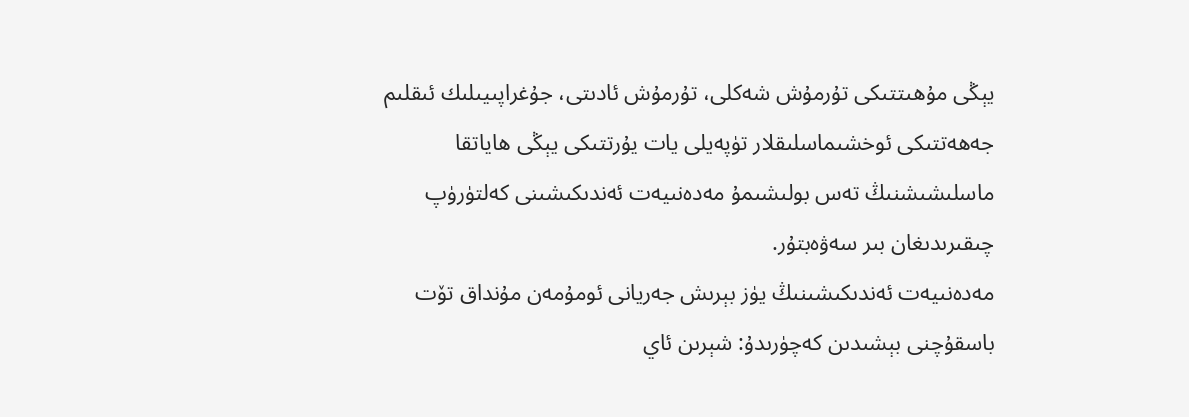يېڭى مۇھىتتىكى تۇرمۇش شەكلى، تۇرمۇش ئادىتى، جۇغراپىيىلىك ئىقلىم جەھەتتىكى ئوخشىماسلىقلار تۈپەيلى يات يۇرتتىكى يېڭى ھاياتقا ماسلىشىشنىڭ تەس بولىشىمۇ مەدەنىيەت ئەندىكىشىنى كەلتۈرۈپ چىقىرىدىغان بىر سەۋەبتۇر.
مەدەنىيەت ئەندىكىشىنىڭ يۈز بېرىش جەريانى ئومۇمەن مۇنداق تۆت باسقۇچنى بېشىدىن كەچۈرىدۇ: شېرىن ئاي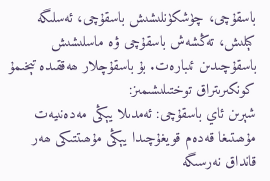باسقۇچى، چۈشكۈنلىشىش باسقۇچى، ئەسلىگە كېلىش، تەڭشەش باسقۇچى ۋە ماسلىشىش باسقۇچىدىن ئىبارەت. بۇ باسقۇچلار ھەققىدە تېخىمۇ كونكىرىتراق توختىلىشىمىز:
شېرىن ئاي باسقۇچى: ئەمدىلا يېڭى مەدەنىيەت مۇھىتىغا قەدەم قويغۇچىدا يېڭى مۇھىتتىكى ھەر قانداق نەرسىگە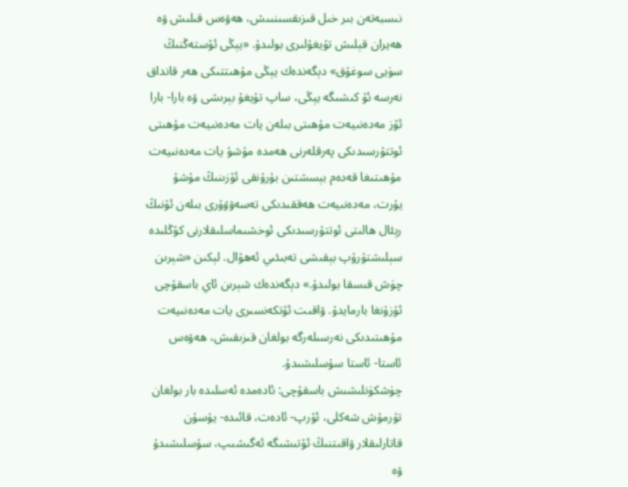نىسبەتەن بىر خىل قىزىقسىنىىش، ھەۋەس قىلىش ۋە ھەيران قېلىش تۇيغۇلىرى بولىدۇ. «يېڭى ئۆستەڭنىڭ سۈيى سوغۇق» دېگەندەك يېڭى مۇھىتتىكى ھەر قانداق نەرسە ئۇ كىشىگە يېڭى، ساپ تۇيغۇ بېرىشى ۋە بارا- بارا ئۆز مەدەنىيەت مۇھىتى بىلەن يات مەدەنىيەت مۇھىتى ئوتتۇرسىدىكى پەرقلەرنى ھەمدە مۇشۇ يات مەدەنىيەت مۇھىتىغا قەدەم بېسشتىن بۇرۇنقى ئۆزىنىڭ مۇشۇ يۇرت، مەدەنىيەت ھەققىدىكى تەسەۋۋۇرى بىلەن ئۇنىڭ رېئال ھالىتى ئوتتۇرسىدىكى ئوخشىماسلىقلارنى كۆڭلىدە سېلىشتۇرۇپ بېقىشى تەبىئىي ئەھۋال. لېكىن «شېرىن چۈش قىسقا بولىدۇ.» دېگەندەك شېرىن ئاي باسقۇچى ئۇزۇنغا بارمايدۇ. ۋاقىت ئۆتكەنسىرى يات مەدەنىيەت مۇھىتىدىكى نەرسىلەرگە بولغان قىزىقىش، ھەۋەس ئاستا- ئاستا سۇسلىشىدۇ.
چۈشكۈنلىشىش باسقۇچى: ئادەمدە ئەسلىدە بار بولغان تۇرمۇش شەكلى، ئۆرپ- ئادەت، قائىدە- يۇسۇن قاتارلىقلار ۋاقىتنىڭ ئۆتىشىگە ئەگىشىپ، سۇسلىشىدۇ ۋە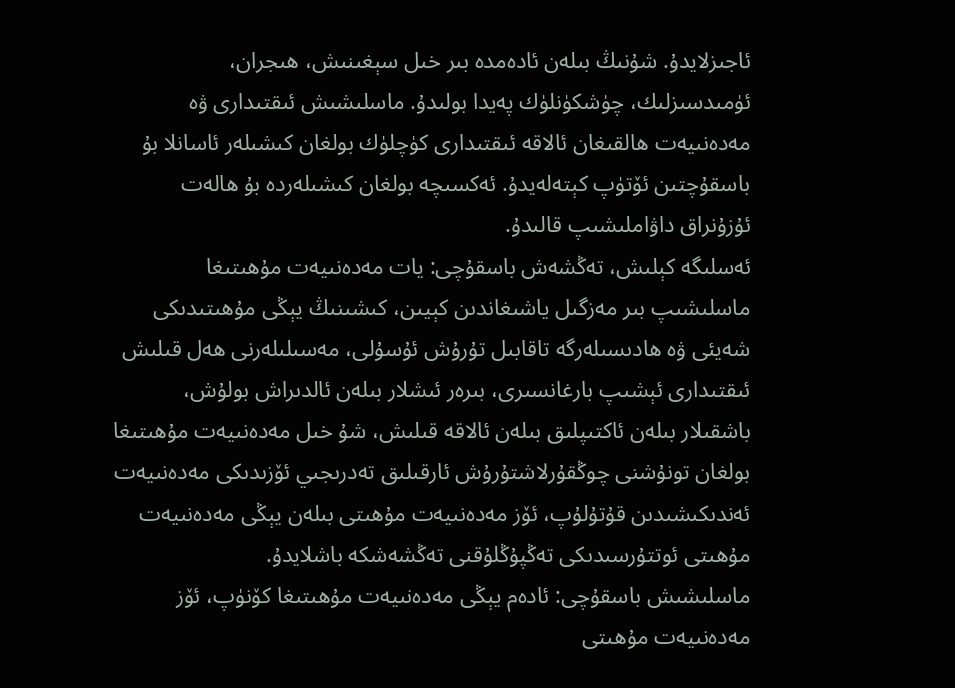ئاجىزلايدۇ. شۇنىڭ بىلەن ئادەمدە بىر خىل سېغىنىش، ھىجران، ئۈمىدسىزلىك، چۈشكۈنلۈك پەيدا بولىدۇ. ماسلىشىش ئىقتىدارى ۋە مەدەنىيەت ھالقىغان ئالاقە ئىقتىدارى كۈچلۈك بولغان كىشىلەر ئاسانلا بۇ باسقۇچتىن ئۆتۈپ كېتەلەيدۇ. ئەكسىچە بولغان كىشىلەردە بۇ ھالەت ئۇزۇنراق داۋاملىشىپ قالىدۇ.
ئەسلىگە كېلىش، تەڭشەش باسقۇچى: يات مەدەنىيەت مۇھىتىغا ماسلىشىپ بىر مەزگىل ياشىغاندىن كېيىن، كىشىنىڭ يېڭى مۇھىتىدىكى شەيئى ۋە ھادىسىلەرگە تاقابىل تۇرۇش ئۇسۇلى، مەسىلىلەرنى ھەل قىلىش ئىقتىدارى ئېشىپ بارغانسىرى، بىرەر ئىشلار بىلەن ئالدىراش بولۇش، باشقىلار بىلەن ئاكتىپلىق بىلەن ئالاقە قىلىش، شۇ خىل مەدەنىيەت مۇھىتىغا بولغان تونۇشنى چوڭقۇرلاشتۇرۇش ئارقىلىق تەدرىجىي ئۆزىدىكى مەدەنىيەت ئەندىكىشىدىن قۇتۇلۇپ، ئۆز مەدەنىيەت مۇھىتى بىلەن يېڭى مەدەنىيەت مۇھىتى ئوتتۇرسىدىكى تەڭپۇڭلۇقنى تەڭشەشكە باشلايدۇ.
ماسلىشىش باسقۇچى: ئادەم يېڭى مەدەنىيەت مۇھىتىغا كۆنۈپ، ئۆز مەدەنىيەت مۇھىتى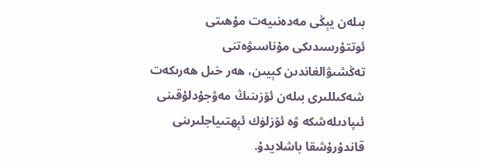بىلەن يېڭى مەدەنىيەت مۇھىتى ئوتتۇرسىدىكى مۇناسىۋەتنى تەڭشىۋالغاندىن كېيىن، ھەر خىل ھەرىكەت شەكىللىرى بىلەن ئۆزىنىڭ مەۋجۇدلۇقىنى ئىپادىلەشكە ۋە ئۆزلۈك ئېھتىياجلىرىنى قاندۇرۇشقا باشلايدۇ.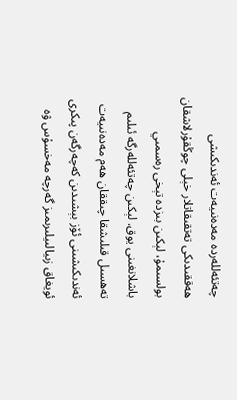چەتئەللەردە مەدەنىيەت ئەندىكىشى ھەققىدىكى تەتقىقاتلار خېلى چوڭقۇرلاشقان بولسىمۇ، لېكىن بىزدە تېخى رەسمىي باشلانغىنى يوق. لېكىن چەتئەللەرگە ئىلىم تەھسىل قىلىشقا چىققان ھەم مەدەنىيەت ئەندىكىشىنى ئۆز بېشىدىن كەچەرگەن پىكرى ئويغاق زىيالىيلىرىمىز گەرچە مەخسۇس ۋە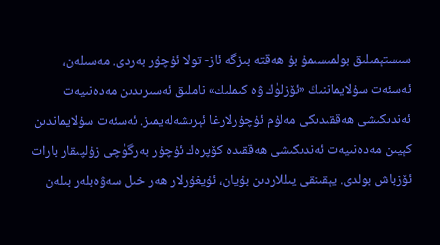سىستېمىلىق بولمىسىمۇ بۇ ھەقتە بىزگە ئاز- تولا ئۇچۇر بەردى. مەسىلەن، ئەسئەت سۇلايماننىڭ «ئۆزلۈك ۋە كىملىك» ناملىق ئەسىرىدىن مەدەنىيەت ئەندىكىشى ھەققىدىكى مەلۇم ئۇچۇرلارغا ئېرىشەلەيمىز. ئەسئەت سۇلايماندىن كېيىن مەدەنىيەت ئەندىكىشى ھەققىدە كۆپرەك ئۇچۇر بەرگۈچى زۇلپىقار بارات ئۆزباش بولدى. يېقىنقى يىللاردىن بۇيان، ئۇيغۇرلار ھەر خىل سەۋەبلەر بىلەن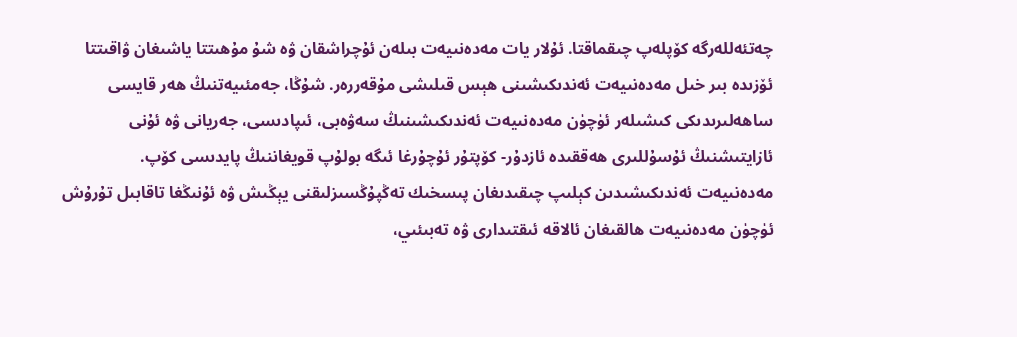چەتئەللەرگە كۆپلەپ چىقماقتا. ئۇلار يات مەدەنىيەت بىلەن ئۇچراشقان ۋە شۇ مۇھىتتا ياشىغان ۋاقىتتا ئۆزىدە بىر خىل مەدەنىيەت ئەندىكىشىنى ھېس قىلىشى مۇقەررەر. شۇڭا، جەمئىيەتنىڭ ھەر قايسى ساھەلىرىدىكى كىشىلەر ئۈچۈن مەدەنىيەت ئەندىكىشىنىڭ سەۋەبى، ئىپادىسى، جەريانى ۋە ئۇنى ئازايتىشنىڭ ئۇسۇللىرى ھەققىدە ئازدۇر- كۆپتۇر ئۇچۇرغا ئىگە بولۇپ قويغاننىڭ پايدىسى كۆپ. مەدەنىيەت ئەندىكىشىدىن كېلىپ چىقىدىغان پىسخىك تەڭپۇڭسىزلىقنى يېڭىش ۋە ئۇنىڭغا تاقابىل تۇرۇش ئۈچۈن مەدەنىيەت ھالقىغان ئالاقە ئىقتىدارى ۋە تەبىئىي،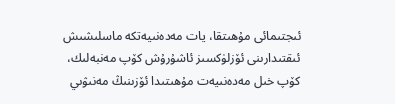ئىجتىمائى مۇھىتقا، يات مەدەنىيەتكە ماسلىشىش ئىقتىدارىنى ئۆزلۈكسىز ئاشۇرۇش كۆپ مەنبەلىك، كۆپ خىل مەدەنىيەت مۇھىتىدا ئۆزىنىڭ مەنىۋىي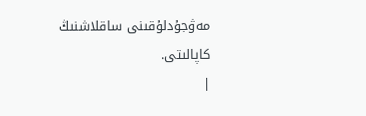مەۋجۇدلۇقىنى ساقلاشنىڭ كاپالىتى.
|